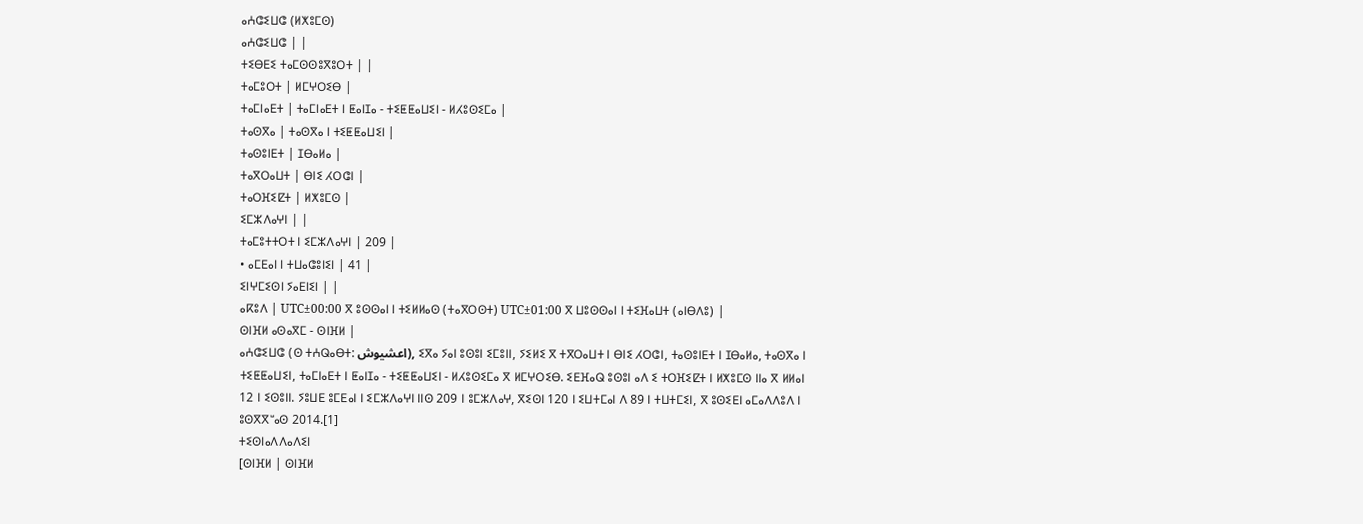ⴰⵄⵛⵉⵡⵛ (ⵍⵅⵓⵎⵙ)
ⴰⵄⵛⵉⵡⵛ | |
ⵜⵉⴱⴹⵉ ⵜⴰⵎⵙⵙⵓⴳⵓⵔⵜ | |
ⵜⴰⵎⵓⵔⵜ | ⵍⵎⵖⵔⵉⴱ |
ⵜⴰⵎⵏⴰⴹⵜ | ⵜⴰⵎⵏⴰⴹⵜ ⵏ ⵟⴰⵏⵊⴰ - ⵜⵉⵟⵟⴰⵡⵉⵏ - ⵍⵃⵓⵙⵉⵎⴰ |
ⵜⴰⵙⴳⴰ | ⵜⴰⵙⴳⴰ ⵏ ⵜⵉⵟⵟⴰⵡⵉⵏ |
ⵜⴰⵙⵓⵏⴹⵜ | ⵊⴱⴰⵍⴰ |
ⵜⴰⴳⵔⴰⵡⵜ | ⴱⵏⵉ ⵃⵔⵛⵏ |
ⵜⴰⵔⴼⵉⵇⵜ | ⵍⵅⵓⵎⵙ |
ⵉⵎⵣⴷⴰⵖⵏ | |
ⵜⴰⵎⵓⵜⵜⵔⵜ ⵏ ⵉⵎⵣⴷⴰⵖⵏ | 209 |
• ⴰⵎⴹⴰⵏ ⵏ ⵜⵡⴰⵛⵓⵏⵉⵏ | 41 |
ⵉⵏⵖⵎⵉⵙⵏ ⵢⴰⴹⵏⵉⵏ | |
ⴰⴽⵓⴷ | UTC±00:00 ⴳ ⵓⵙⵙⴰⵏ ⵏ ⵜⵉⵍⵍⴰⵙ (ⵜⴰⴳⵔⵙⵜ) UTC±01:00 ⴳ ⵡⵓⵙⵙⴰⵏ ⵏ ⵜⵉⴼⴰⵡⵜ (ⴰⵏⴱⴷⵓ) |
ⵙⵏⴼⵍ ⴰⵙⴰⴳⵎ - ⵙⵏⴼⵍ |
ⴰⵄⵛⵉⵡⵛ (ⵙ ⵜⵄⵕⴰⴱⵜ: اعشيوش), ⵉⴳⴰ ⵢⴰⵏ ⵓⵙⵓⵏ ⵉⵎⵓⵏⵏ, ⵢⵉⵍⵉ ⴳ ⵜⴳⵔⴰⵡⵜ ⵏ ⴱⵏⵉ ⵃⵔⵛⵏ, ⵜⴰⵙⵓⵏⴹⵜ ⵏ ⵊⴱⴰⵍⴰ, ⵜⴰⵙⴳⴰ ⵏ ⵜⵉⵟⵟⴰⵡⵉⵏ, ⵜⴰⵎⵏⴰⴹⵜ ⵏ ⵟⴰⵏⵊⴰ - ⵜⵉⵟⵟⴰⵡⵉⵏ - ⵍⵃⵓⵙⵉⵎⴰ ⴳ ⵍⵎⵖⵔⵉⴱ. ⵉⴹⴼⴰⵕ ⵓⵙⵓⵏ ⴰⴷ ⵉ ⵜⵔⴼⵉⵇⵜ ⵏ ⵍⵅⵓⵎⵙ ⵏⵏⴰ ⴳ ⵍⵍⴰⵏ 12 ⵏ ⵉⵙⵓⵏⵏ. ⵢⵓⵡⴹ ⵓⵎⴹⴰⵏ ⵏ ⵉⵎⵣⴷⴰⵖⵏ ⵏⵏⵙ 209 ⵏ ⵓⵎⵣⴷⴰⵖ, ⴳⵉⵙⵏ 120 ⵏ ⵉⵡⵜⵎⴰⵏ ⴷ 89 ⵏ ⵜⵡⵜⵎⵉⵏ, ⴳ ⵓⵙⵉⴹⵏ ⴰⵎⴰⴷⴷⵓⴷ ⵏ ⵓⵙⴳⴳⵯⴰⵙ 2014.[1]
ⵜⵉⵙⵏⴰⴷⴷⴰⴷⵉⵏ
[ⵙⵏⴼⵍ | ⵙⵏⴼⵍ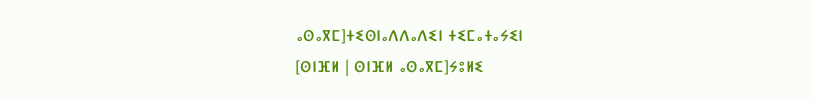ⴰⵙⴰⴳⵎ]ⵜⵉⵙⵏⴰⴷⴷⴰⴷⵉⵏ ⵜⵉⵎⴰⵜⴰⵢⵉⵏ
[ⵙⵏⴼⵍ | ⵙⵏⴼⵍ ⴰⵙⴰⴳⵎ]ⵢⵓⵍⵉ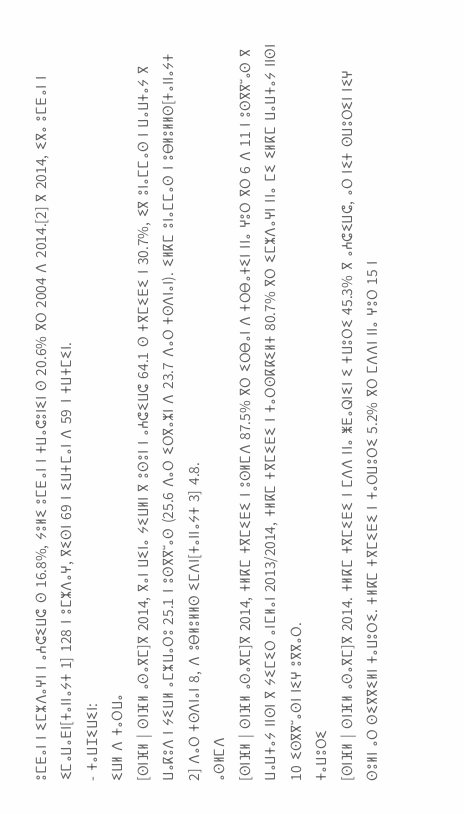ⵓⵎⴹⴰⵏ ⵏ ⵉⵎⵣⴷⴰⵖⵏ ⵏ ⴰⵄⵛⵉⵡⵛ ⵙ 16.8%, ⵢⵓⵍⵉ ⵓⵎⴹⴰⵏ ⵏ ⵜⵡⴰⵛⵓⵏⵉⵏ ⵙ 20.6% ⴳⵔ 2004 ⴷ 2014.[2] ⴳ 2014, ⵉⴳⴰ ⵓⵎⴹⴰⵏ ⵏ ⵉⵎⴰⵡⴰⴹⵏ[ⵜⴰⵏⵏⴰⵢⵜ 1] 128 ⵏ ⵓⵎⵣⴷⴰⵖ, ⴳⵉⵙⵏ 69 ⵏ ⵉⵡⵜⵎⴰⵏ ⴷ 59 ⵏ ⵜⵡⵜⵎⵉⵏ.
- ⵜⴰⵡⵊⵉⵡⵉⵏ:
ⵉⵡⵍ ⴷ ⵜⴰⵔⵡⴰ
[ⵙⵏⴼⵍ | ⵙⵏⴼⵍ ⴰⵙⴰⴳⵎ]ⴳ 2014, ⴳⴰⵏ ⵡⵉⵏⴰ ⵢⵉⵡⵍⵏ ⴳ ⵓⵙⵓⵏ ⵏ ⴰⵄⵛⵉⵡⵛ 64.1 ⵙ ⵜⴳⵎⵉⴹⵉ ⵏ 30.7%, ⵉⴳ ⵓⵏⴰⵎⵎⴰⵙ ⵏ ⵡⴰⵡⵜⴰⵢ ⴳ ⵡⴰⴽⵓⴷ ⵏ ⵢⵉⵡⵍ ⴰⵎⵣⵡⴰⵔⵓ 25.1 ⵏ ⵓⵙⴳⴳⵯⴰⵙ (25.6 ⴷⴰⵔ ⵉⵔⴳⴰⵣⵏ ⴷ 23.7 ⴷⴰⵔ ⵜⵙⴷⵏⴰⵏ). ⵉⵍⴽⵎ ⵓⵏⴰⵎⵎⴰⵙ ⵏ ⵓⴱⵍⵓⵍⵍⵙ[ⵜⴰⵏⵏⴰⵢⵜ 2] ⴷⴰⵔ ⵜⵙⴷⵏⴰⵏ 8, ⴷ ⵓⴱⵍⵓⵍⵍⵙ ⵉⵎⴷⵏ[ⵜⴰⵏⵏⴰⵢⵜ 3] 4.8.
ⴰⵙⵍⵎⴷ
[ⵙⵏⴼⵍ | ⵙⵏⴼⵍ ⴰⵙⴰⴳⵎ]ⴳ 2014, ⵜⵍⴽⵎ ⵜⴳⵎⵉⴹⵉ ⵏ ⵓⵙⵍⵎⴷ 87.5% ⴳⵔ ⵉⵔⴱⴰⵏ ⴷ ⵜⵔⴱⴰⵜⵉⵏ ⵏⵏⴰ ⵖⵓⵔ ⴳⵔ 6 ⴷ 11 ⵏ ⵓⵙⴳⴳⵯⴰⵙ ⴳ ⵡⴰⵡⵜⴰⵢ ⵏⵏⵙⵏ ⴳ ⵢⵉⵎⵉⵔ ⴰⵏⵎⵍⴰⵏ 2013/2014, ⵜⵍⴽⵎ ⵜⴳⵎⵉⴹⵉ ⵏ ⵜⴰⵔⵙⴽⴽⵉⵍⵜ 80.7% ⴳⵔ ⵉⵎⵣⴷⴰⵖⵏ ⵏⵏⴰ ⵎⵉ ⵉⵍⴽⵎ ⵡⴰⵡⵜⴰⵢ ⵏⵏⵙⵏ 10 ⵉⵙⴳⴳⵯⴰⵙⵏ ⵏⵉⵖ ⵓⴳⴳⴰⵔ.
ⵜⴰⵡⵓⵔⵉ
[ⵙⵏⴼⵍ | ⵙⵏⴼⵍ ⴰⵙⴰⴳⵎ]ⴳ 2014. ⵜⵍⴽⵎ ⵜⴳⵎⵉⴹⵉ ⵏ ⵎⴷⴷ ⵏⵏⴰ ⵥⴹⴰⵕⵏⵉⵏ ⵉ ⵜⵡⵓⵔⵉ 45.3% ⴳ ⴰⵄⵛⵉⵡⵛ, ⴰⵔ ⵏⵉⵜ ⵙⵡⵓⵔⵉⵏ ⵏⵉⵖ ⵙⵓⵍⵏ ⴰⵔ ⵙⵉⴳⴳⵉⵍⵏ ⵜⴰⵡⵓⵔⵉ. ⵜⵍⴽⵎ ⵜⴳⵎⵉⴹⵉ ⵏ ⵜⴰⵔⵡⵓⵔⵉ 5.2% ⴳⵔ ⵎⴷⴷⵏ ⵏⵏⴰ ⵖⵓⵔ 15 ⵏ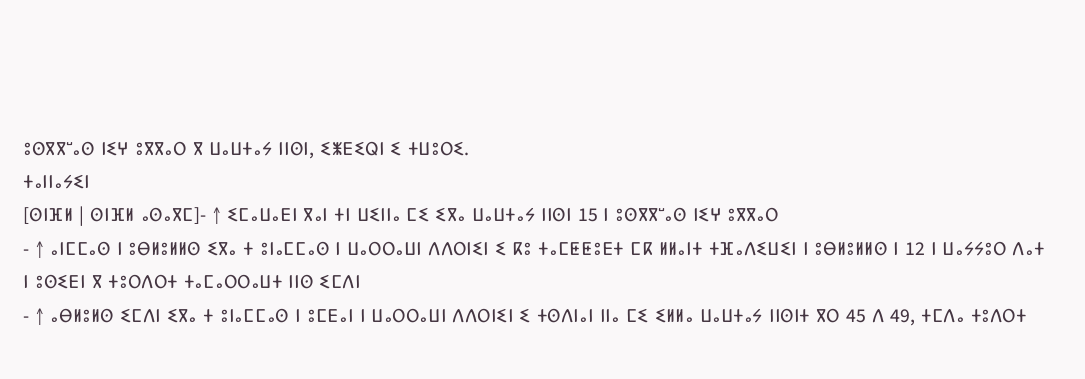ⵓⵙⴳⴳⵯⴰⵙ ⵏⵉⵖ ⵓⴳⴳⴰⵔ ⴳ ⵡⴰⵡⵜⴰⵢ ⵏⵏⵙⵏ, ⵉⵥⴹⵉⵕⵏ ⵉ ⵜⵡⵓⵔⵉ.
ⵜⴰⵏⵏⴰⵢⵉⵏ
[ⵙⵏⴼⵍ | ⵙⵏⴼⵍ ⴰⵙⴰⴳⵎ]- ↑ ⵉⵎⴰⵡⴰⴹⵏ ⴳⴰⵏ ⵜⵏ ⵡⵉⵏⵏⴰ ⵎⵉ ⵉⴳⴰ ⵡⴰⵡⵜⴰⵢ ⵏⵏⵙⵏ 15 ⵏ ⵓⵙⴳⴳⵯⴰⵙ ⵏⵉⵖ ⵓⴳⴳⴰⵔ
- ↑ ⴰⵏⵎⵎⴰⵙ ⵏ ⵓⴱⵍⵓⵍⵍⵙ ⵉⴳⴰ ⵜ ⵓⵏⴰⵎⵎⴰⵙ ⵏ ⵡⴰⵔⵔⴰⵡⵏ ⴷⴷⵔⵏⵉⵏ ⵉ ⴽⵓ ⵜⴰⵎⵟⵟⵓⴹⵜ ⵎⴽ ⵍⵍⴰⵏⵜ ⵜⴼⴰⴷⵉⵡⵉⵏ ⵏ ⵓⴱⵍⵓⵍⵍⵙ ⵏ 12 ⵏ ⵡⴰⵢⵢⵓⵔ ⴷⴰⵜ ⵏ ⵓⵙⵉⴹⵏ ⴳ ⵜⵓⵔⴷⵔⵜ ⵜⴰⵎⴰⵔⵔⴰⵡⵜ ⵏⵏⵙ ⵉⵎⴷⵏ
- ↑ ⴰⴱⵍⵓⵍⵙ ⵉⵎⴷⵏ ⵉⴳⴰ ⵜ ⵓⵏⴰⵎⵎⴰⵙ ⵏ ⵓⵎⴹⴰⵏ ⵏ ⵡⴰⵔⵔⴰⵡⵏ ⴷⴷⵔⵏⵉⵏ ⵉ ⵜⵙⴷⵏⴰⵏ ⵏⵏⴰ ⵎⵉ ⵉⵍⵍⴰ ⵡⴰⵡⵜⴰⵢ ⵏⵏⵙⵏⵜ ⴳⵔ 45 ⴷ 49, ⵜⵎⴷⴰ ⵜⵓⴷⵔⵜ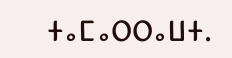ⵜⴰⵎⴰⵔⵔⴰⵡⵜ.